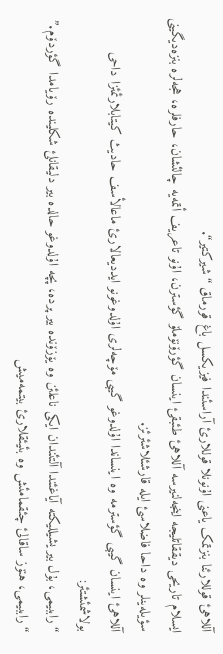آللاهئ قوللارئنا بنزتمک یاعنی اۇنونلا قوللارئ آراسئندا فیزیکسل باغ قورماق “شیرکتیر“.
ایسلام تاریحی دیققاتلیجە اینجەلنیرسە آللاهئ طئبقئ اینسان گؤرۆنۆملۆ گؤسترن، اۇنو تاعریف أتمەیە چالئشان، حارفلرە، هجەلرە بنزەدیگینی سؤیلەینلر وە داحا فاضلاسئ ایلە قارشئلاشئرئز.
آللاهئ اینسان گیبی گؤسترمە وە اینساندا اۇلدوغو گیبی مۆچەلری اۇلدوغونو ایددیعالارئ ماعالأسف حادیث کیتابلارئمئزا داحی بولاشمئشتئر:
“راببیمی، بۇل بیر یشیللیکتە آیاغئندا آلتئندان ایکی ناعلئن وە یۆزۆندە بیر پردە، پچە اۇلدوغو حالدە بیر دلیقانلئ شکلیندە رۆیامدا گؤردۆم.”
“راببیمی، هنۆز ساقالئ چئقمامئش وە بئیئقلارئ بیتمەمیش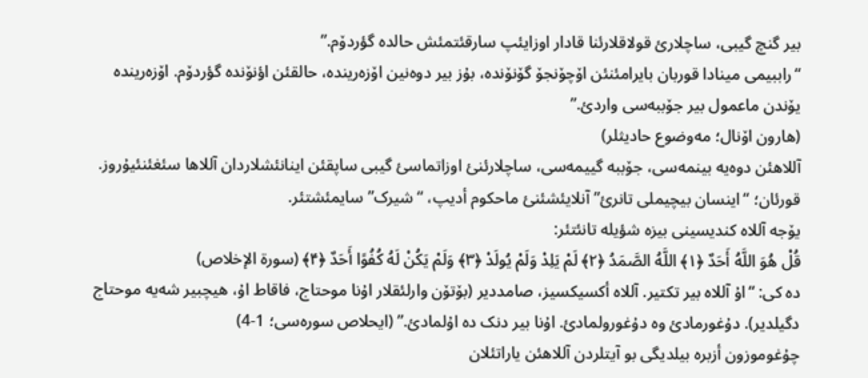بیر گنچ گیبی، ساچلارئ قولاقلارئنا قادار اوزایئپ سارقئتمئش حالدە گؤردۆم.”
“راببیمی مینادا قوربان بایرامئنئن اۆچۆنجۆ گۆنۆندە، بۇز بیر دوەنین اۆزەریندە، حالقئن اؤنۆندە گؤردۆم. اۆزەریندە یۆندن ماعمول بیر جۆببەسی واردئ.”
(هارون اۆنال؛ مەوضوع حادیثلر)
آللاهئن دوەیە بینمەسی، جۆببە گییمەسی، ساچلارئنئ اوزاتماسئ گیبی ساپقئن اینانئشلاردان آللاها سئغئنئیۇروز. قورئان؛ “اینسان بیچیملی تانرئ” آنلایئشئنئ ماحکوم أدیپ، “شیرک” سایمئشتئر.
یۆجە آللاە کندیسینی بیزە شؤیلە تانئتئر:
قُلْ هُوَ اللَّهُ أَحَدٌ ﴿۱﴾ اللَّهُ الصَّمَدُ ﴿۲﴾ لَمْ يَلِدْ وَلَمْ يُولَدْ ﴿۳﴾ وَلَمْ يَكُنْ لَهُ كُفُوًا أَحَدٌ ﴿۴﴾ (سورة الإخلاص)
دە کی: “اۇ آللاە بیر تکتیر. آللاە أکسیکسیز، صامددیر (بۆتۆن وارلئقلار اۇنا موحتاج، فاقاط اۇ، هیچبیر شەیە موحتاج دگیلدیر). دۇغورمادئ وە دۇغورولمادئ. اۇنا بیر دنک دە اۇلمادئ.” (ایحلاص سورەسی؛ 1-4)
چۇغوموزون أزبرە بیلدیگی بو آیتلردن آللاهئن یاراتئلان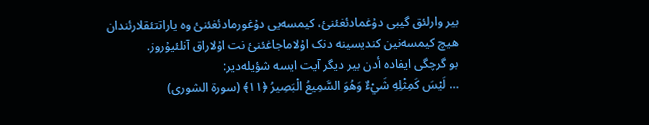بیر وارلئق گیبی دۇغمادئغئنئ، کیمسەیی دۇغورمادئغئنئ وە یاراتتئقلارئندان هیچ کیمسەنین کندیسینە دنک اۇلاماجاغئنئ نت اۇلاراق آنلئیۇروز.
بو گرچگی ایفادە أدن بیر دیگر آیت ایسە شؤیلەدیر:
… لَيْسَ كَمِثْلِهِ شَيْءٌ وَهُوَ السَّمِيعُ الْبَصِيرُ ﴿۱۱﴾ (سورة الشوری)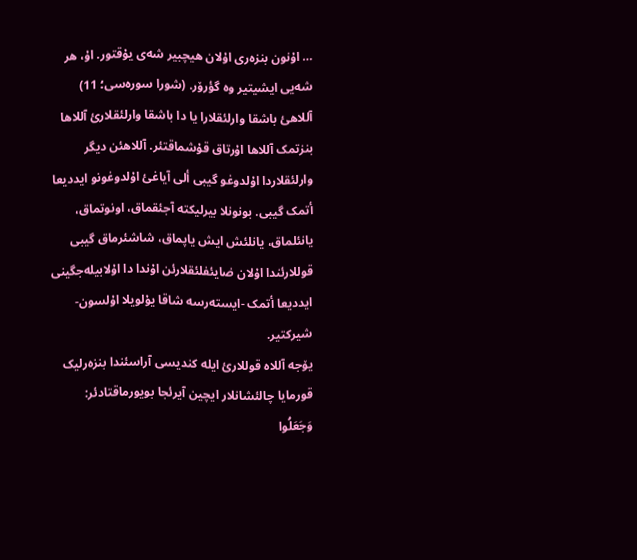… اۇنون بنزەری اۇلان هیچبیر شەی یۇقتور. اۇ، هر شەیی ایشیتیر وە گؤرۆر. (شورا سورەسی؛ 11)
آللاهئ باشقا وارلئقلارا یا دا باشقا وارلئقلارئ آللاها بنزتمک آللاها اۇرتاق قۇشماقتئر. آللاهئن دیگر وارلئقلاردا اۇلدوغو گیبی ألی آیاغئ اۇلدوغونو ایددیعا أتمک گیبی. بونونلا بیرلیکتە آجئقماق، اونوتماق، یانئلماق، یانلئش ایش یاپماق، شاشئرماق گیبی قوللارئندا اۇلان ضایئفلئقلارئن اۇندا دا اۇلابیلەجگینی ایددیعا أتمک -ایستەرسە شاقا یۇلویلا اۇلسون- شیرکتیر.
یۆجە آللاە قوللارئ ایلە کندیسی آراسئندا بنزەرلیک قورمایا چالئشانلار ایچین آیرئجا بویورماقتادئر:
وَجَعَلُوا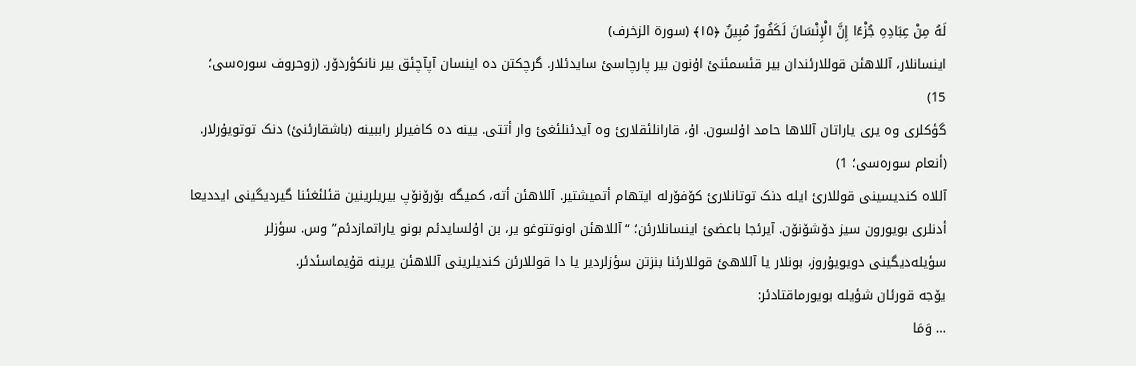لَهُ مِنْ عِبَادِهِ جُزْءًا إِنَّ الْإِنْسَانَ لَكَفُورٌ مُبِينٌ ﴿۱۵﴾ (سورة الزخرف)
اینسانلار، آللاهئن قوللارئندان بیر قئسمئنئ اۇنون بیر پارچاسئ سایدئلار. گرچکتن دە اینسان آپآچئق بیر نانکؤردۆر. (زوحروف سورەسی؛ 15)
گؤکلری وە یری یاراتان آللاها حامد اۇلسون. اۇ، قارانلئقلارئ وە آیدئنلئغئ وار أتتی. یینە دە کافیرلر راببینە (باشقارئنئ) دنک توتویۇرلار. (أنعام سورەسی؛ 1)
آللاە کندیسینی قوللارئ ایلە دنک توتانلارئ کۆفۆرلە ایتهام أتمیشتیر. آللاهئن أتە، کمیگە بۆرۆنۆپ بیریلرینین قئلئغئنا گیردیگینی ایددیعا أدنلری بویورون سیز دۆشۆنۆن. آیرئجا باعضئ اینسانلارئن؛ “آللاهئن اونوتتوغو یر، بن اۇلسایدئم بونو یاراتمازدئم” وس. سؤزلر سؤیلەدیگینی دویویۇروز، بونلار یا آللاهئ قوللارئنا بنزتن سؤزلردیر یا دا قوللارئن کندیلرینی آللاهئن یرینە قۇیماسئدئر.
یۆجە قورئان شؤیلە بویورماقتادئر:
… وَمَا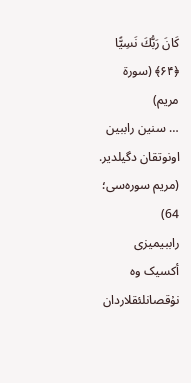كَانَ رَبُّكَ نَسِيًّا ﴿۶۴﴾ (سورة مریم)
… سنین راببین اونوتقان دگیلدیر. (مریم سورەسی؛ 64)
راببیمیزی أکسیک وە نۇقصانلئقلاردان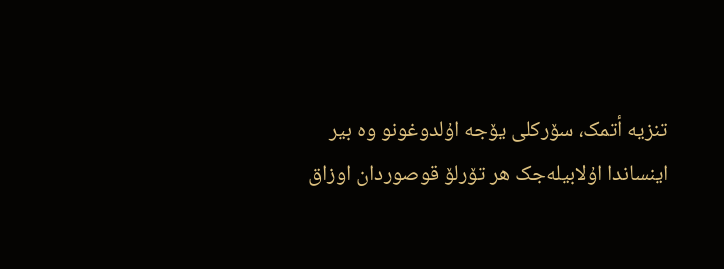تنزیە أتمک، سۆرکلی یۆجە اۇلدوغونو وە بیر اینساندا اۇلابیلەجک هر تۆرلۆ قوصوردان اوزاق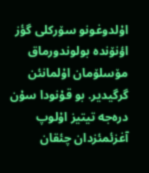اۇلدوغونو سۆرکلی گؤز اؤنۆندە بولوندورماق مۆسلۆمان اۇلمانئن گرگیدیر. بو قۇنودا سۇن درەجە تیتیز اۇلوپ آغزئمئزدان چئقان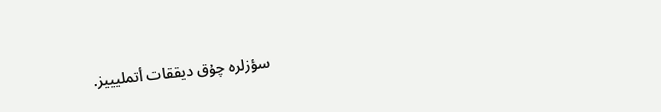سؤزلرە چۇق دیققات أتملیییز.